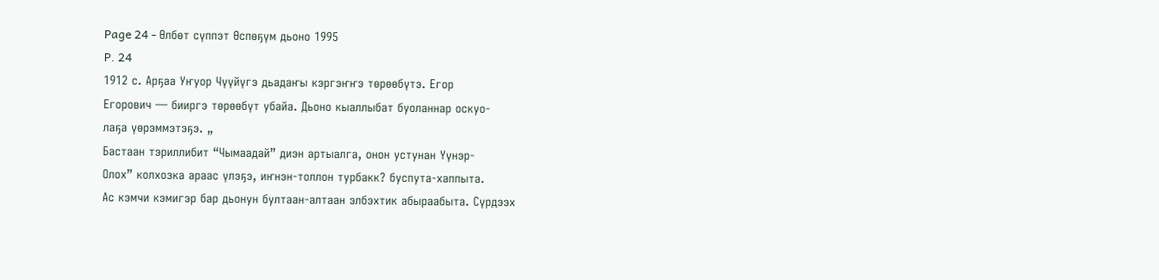Page 24 - Өлбөт сүппэт Өспөҕүм дьоно 1995
P. 24
1912 с. Арҕаа Уҥуор Чүүйүгэ дьадаҥы кэргэҥҥэ төрөөбүтэ. Егор
Егорович — бииргэ төрөөбүт убайа. Дьоно кыаллыбат буоланнар оскуо-
лаҕа үөрэммэтэҕэ. „
Бастаан тэриллибит “Чымаадай” диэн артыалга, онон устунан Үүнэр-
Олох” колхозка араас үлэҕэ, иҥнэн-толлон турбакк? буспута-хаппыта.
Ас кэмчи кэмигэр бар дьонун бултаан-алтаан элбэхтик абыраабыта. Сүрдээх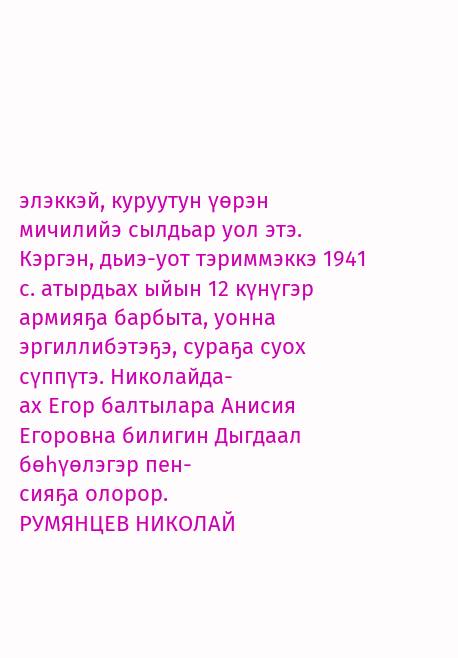элэккэй, куруутун үөрэн мичилийэ сылдьар уол этэ.
Кэргэн, дьиэ-уот тэриммэккэ 1941 с. атырдьах ыйын 12 күнүгэр
армияҕа барбыта, уонна эргиллибэтэҕэ, сураҕа суох сүппүтэ. Николайда-
ах Егор балтылара Анисия Егоровна билигин Дыгдаал бөһүөлэгэр пен-
сияҕа олорор.
РУМЯНЦЕВ НИКОЛАЙ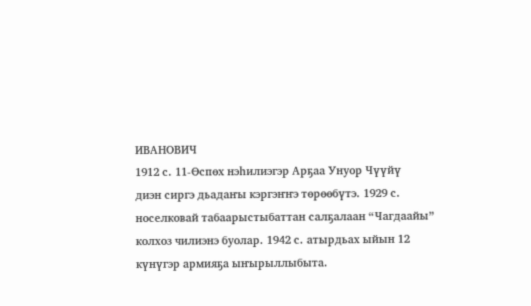ИВАНОВИЧ
1912 с. 11-Өспөх нэһилиэгэр Арҕаа Унуор Чүүйү
диэн сиргэ дьадаҥы кэргэҥҥэ төрөөбүтэ. 1929 с.
носелковай табаарыстыбаттан салҕалаан “Чагдаайы”
колхоз чилиэнэ буолар. 1942 с. атырдьах ыйын 12
күнүгэр армияҕа ыҥырыллыбыта.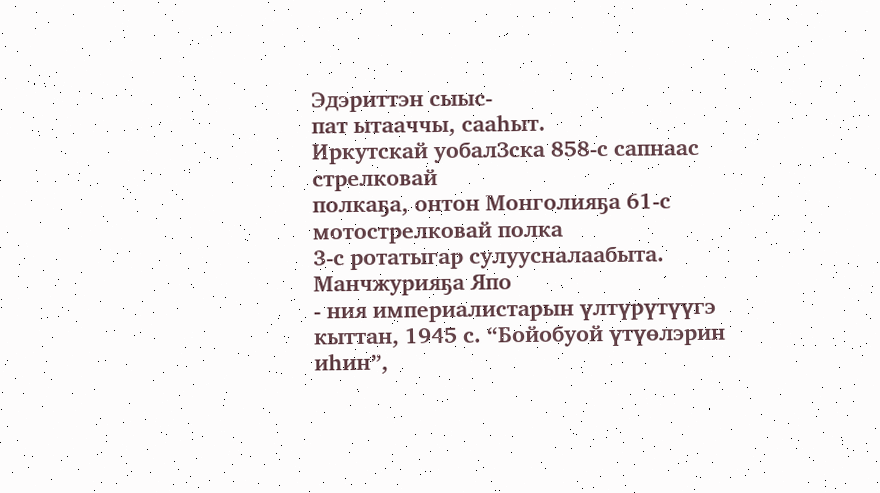Эдэриттэн сыыс-
пат ытааччы, сааһыт.
Иркутскай уобалЗска 858-с сапнаас стрелковай
полкаҕа, онтон Монголияҕа 61-с мотострелковай полка
3-с ротатыгар сулуусналаабыта. Манчжурияҕа Япо
- ния империалистарын үлтүрүтүүгэ кыттан, 1945 с. “Бойобуой үтүөлэрин
иһин”,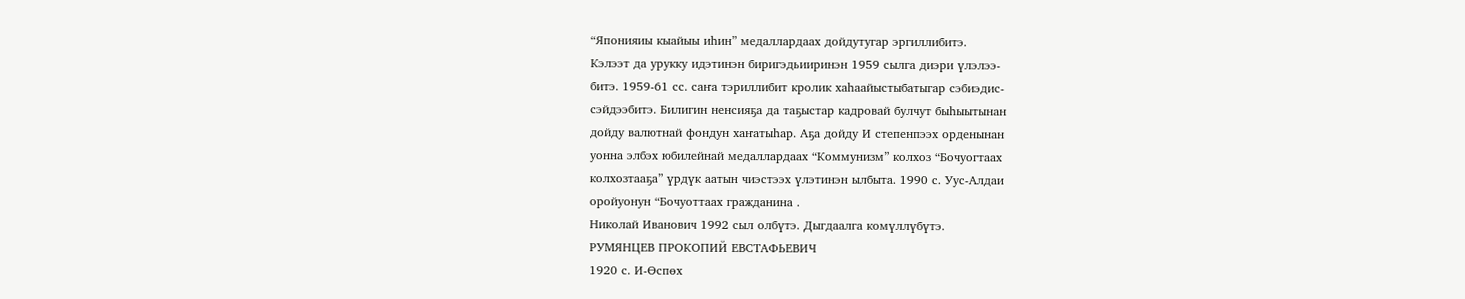“Японияиы кыайыы иһин” медаллардаах дойдутугар эргиллибитэ.
Кэлээт да урукку идэтинэн биригэдьииринэн 1959 сылга диэри үлэлээ-
битэ. 1959-61 сс. саҥа тэриллибит кролик хаһаайыстыбатыгар сэбиэдис-
сэйдээбитэ. Билигин ненсияҕа да таҕыстар кадровай булчут быһыытынан
дойду валютнай фондун хаҥатыһар. Аҕа дойду И степенпээх орденынан
уонна элбэх юбилейнай медаллардаах “Коммунизм” колхоз “Бочуогтаах
колхозтааҕа” үрдүк аатын чиэстээх үлэтинэн ылбыта. 1990 с. Уус-Алдаи
оройуонун “Бочуоттаах гражданина .
Николай Иванович 1992 сыл олбүтэ. Дыгдаалга комүллүбүтэ.
РУМЯНЦЕВ ПРОКОПИЙ ЕВСТАФЬЕВИЧ
1920 с. И-Өспөх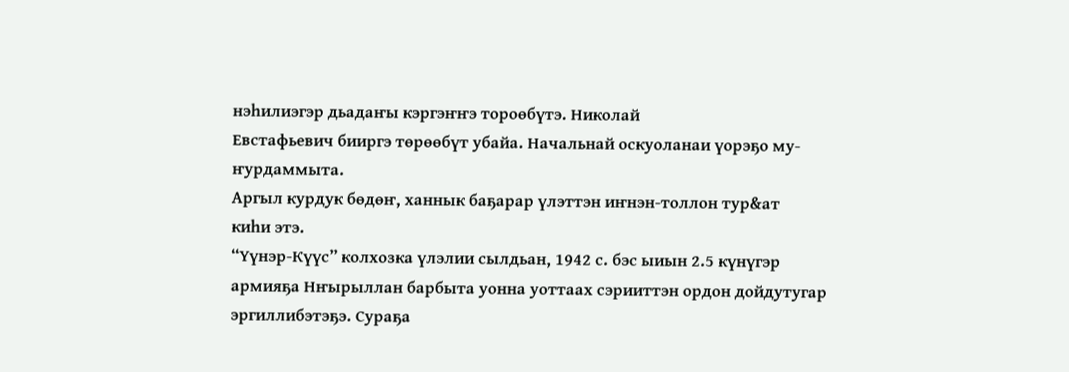нэһилиэгэр дьадаҥы кэргэҥҥэ тороөбүтэ. Николай
Евстафьевич бииргэ төрөөбүт убайа. Начальнай оскуоланаи үорэҕо му-
ҥурдаммыта.
Аргыл курдук бөдөҥ, ханнык баҕарар үлэттэн иҥнэн-толлон тур&ат
киһи этэ.
“Үүнэр-Күүс” колхозка үлэлии сылдьан, 1942 с. бэс ыиын 2.5 күнүгэр
армияҕа Нҥырыллан барбыта уонна уоттаах сэрииттэн ордон дойдутугар
эргиллибэтэҕэ. Сураҕа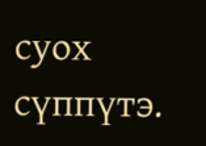суох сүппүтэ.